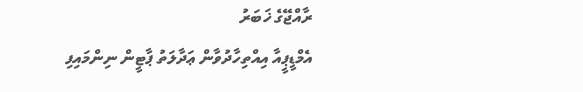ރާއްޖޭގެ ޚަބަރު
އެމްޑީޕީއާ އިއްތިހާދުވާން ޢަދާލަތު ޕާޓީން ނިންމައިފި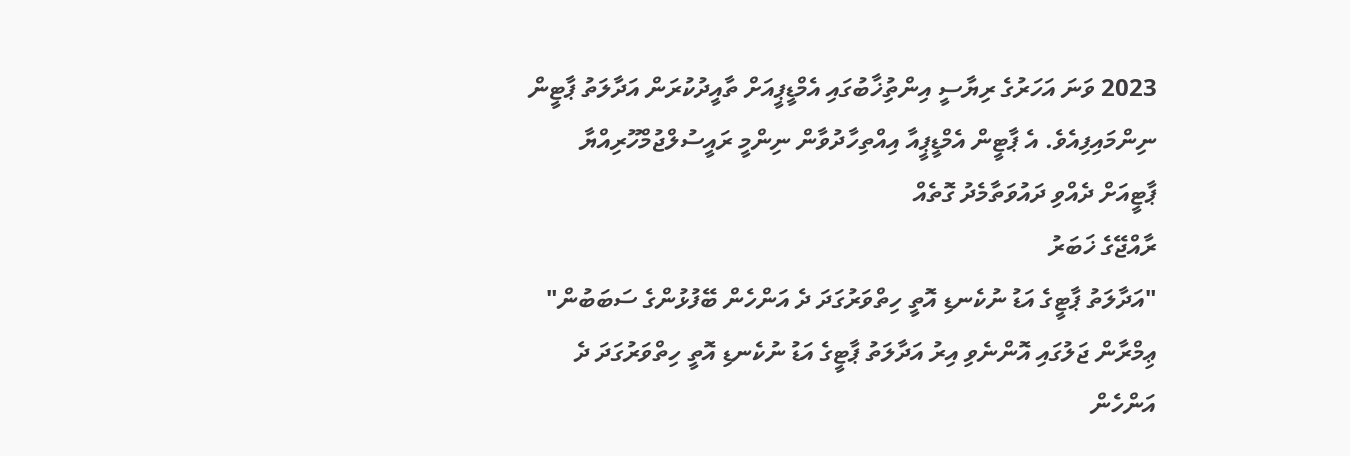2023 ވަނަ އަހަރުގެ ރިޔާސީ އިންތިުޚާބުގައި އެމްޑީޕީއަށް ތާއީދުކުރަން އަދާލަތު ޕާޓީން ނިންމައިފިއެވެ. އެ ޕާޓީން އެމްޑީޕީއާ އިއްތިހާދުވާން ނިންމީ ރައީސުލްޖުމްހޫރިއްޔާ ޕާޓީއަށް ދެއްވި ދައުވަތާމެދު ގޮތެއް
ރާއްޖޭގެ ޚަބަރު
"އަދާލަތު ޕާޓީގެ އަޑު ނުކެނޑި އޮތީ ހިތްވަރުގަދަ ދެ އަންހެން ބޭފުޅުންގެ ސަބަބުން"
ޢިމްރާން ޖަލުގައި އޮންނެވި އިރު އަދާލަތު ޕާޓީގެ އަޑު ނުކެނޑި އޮތީ ހިތްވަރުގަދަ ދެ އަންހެން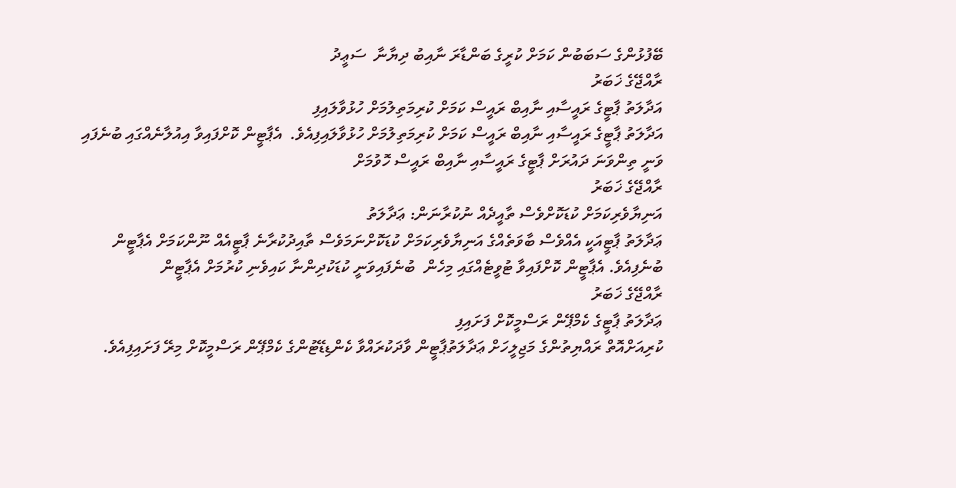ބޭފުޅުންގެ ސަބަބުން ކަމަށް ކުރީގެ ބަންޑާރަ ނާއިބު ދިޔާނާ  ސަޢީދު
ރާއްޖޭގެ ޚަބަރު
އަދާލަތު ޕާޓީގެ ރައީސާއި ނާއިބް ރައީސް ކަމަށް ކުރިމަތިލުމަށް ހުޅުވާލައިފި
އަދާލަތު ޕާޓީގެ ރައީސާއި ނާއިބް ރައީސް ކަމަށް ކުރިމަތިލުމަށް ހުޅުވާލައިފިއެވެ.  އެޕާޓީން ކޮށްފައިވާ އިއުލާނެއްގައި ބުނެފައި ވަނީ ތިންވަނަ ދައުރަށް ޕާޓީގެ ރައީސާއި ނާއިބް ރައީސް ހޮވުމަށް
ރާއްޖޭގެ ޚަބަރު
އަނިޔާވެރިކަމަށް ކުޑަކޮށްވެސް ތާއީދެއް ނުކުރާނަން: ޢަދާލަތު
ޢަދާލަތު ޕާޓީއަކީ އެއްވެސް ބާވަތެއްގެ އަނިޔާވެރިކަމަށް ކުޑަކޮށްނަމަވެސް ތާއިދުކުރާނެ ޕާޓީއެއް ނޫންކަމަށް އެޕާޓީން ބުނެފިއެވެ. އެޕާޓީން ކޮށްފައިވާ ޓުވީޓެއްގައި މިހެން  ބުނެފައިވަނީ ކުޑަކުދިންނާ ކައިވެނި ކުރުމަށް އެޕާޓީން
ރާއްޖޭގެ ޚަބަރު
ޢަދާލަތު ޕާޓީގެ ކެމްޕޭން ރަސްމީކޮށް ފަށައިފި
ކުރިއަށްއޮތް ރައްޔިތުންގެ މަޖިލީހަށް ޢަދާލަތުޕާޓީން ވާދަކުރައްވާ ކެންޑިޑޭޓުންގެ ކެމްޕޭން ރަސްމީކޮށް މިރޭ ފަށައިފިއެވެ.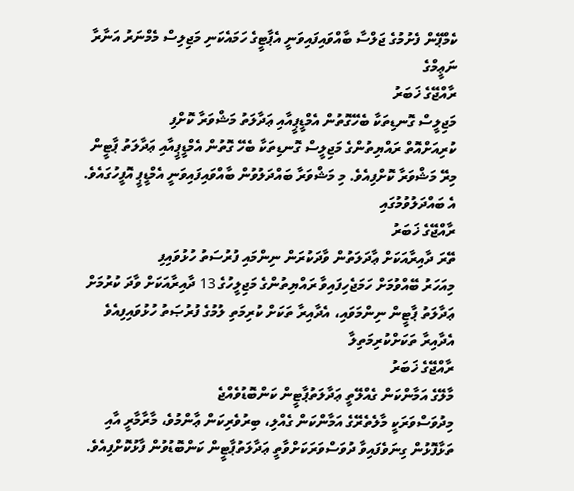ކެމްޕޭން ފެށުމުގެ ޖަލްސާ ބާއްވައިފައިވަނީ އެޕާޓީގެ ހަމައެކަނި މަޖިލިސް މެމްނަރު އަނާރާ ނަޢީމްގެ
ރާއްޖޭގެ ޚަބަރު
މަޖިލީސް ގޮނޑިތަކާ ބެހޭގޮތުން އެމްޑީޕީއާއި ޢަދާލަތު މަޝްވަރާ ކޮށްފި
ކުރިއަށްއޮތް ރައްޔިތުންގެ މަޖިލީސް ގޮނޑިތަކާ ބެހޭ ގޮތުން އެމްޑީޕީއާއި ޢަދާލަތު ޕާޓީން މިރޭ މަޝްވަރާ ކޮށްފިއެވެ. މި މަޝްވަރާ ބައްދަލުވުން ބާއްވައިފައިވަނީ އެމްޑީޕީ އޮފީހުގައެވެ. އެ ބައްދަލުވުމުގައި
ރާއްޖޭގެ ޚަބަރު
ތޭރަ ދާއިރާއަކަށް ޢާދަލަތުން ވާދަކުރަން ނިންމައި ފުރުސަތު ހުޅުވައިފި
މިއަހަރު ބޭއްވުމަށް ހަމަޖެހިފައިވާ ރައްޔިތުންގެ މަޖިލީހުގެ 13 ދާއިރާއަކަށް ވާދަ ކުރުމަށް ޢަދާލަތު ޕާޓީން ނިންމަވައި، އެދާއިރާ ތަކަށް ކުރިމަތި ލުމުގެ ފުރުޞަތު ހުޅުވައިފިއެވެ އެދާއިރާ ތަކަށްކުރިމަތިލާ
ރާއްޖޭގެ ޚަބަރު
މާލޭގެ އަމާންކަން ގެއްލޭތީ ޢަދާލަތުޕާޓީން ކަންބޮޑުވެއްޖެ
މިދުވަސްވަރަކީ މާލެތެރޭގެ އަމާންކަން ގެއްލި، ބިރުވެރިކަން ޢާންމުވެ، މާރާމާރީ އާއި ތަޅާފޮޅުން ގިނަވެފައިވާ ދުވަސްވަރަކަށްވާތީ ޢަދާލަތުޕާޓީން ކަންބޮޑުވުން ފާޅުކޮށްފިއެވެ.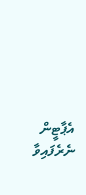އެޕާޓީން ނެރެފައިވާ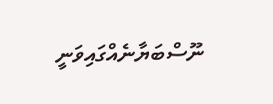ނޫސްބަޔާނެއްގައިވަނީ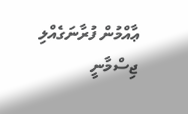ޢާއްމުން ފުރާނަގެއްލި ޖިސްމާނީ